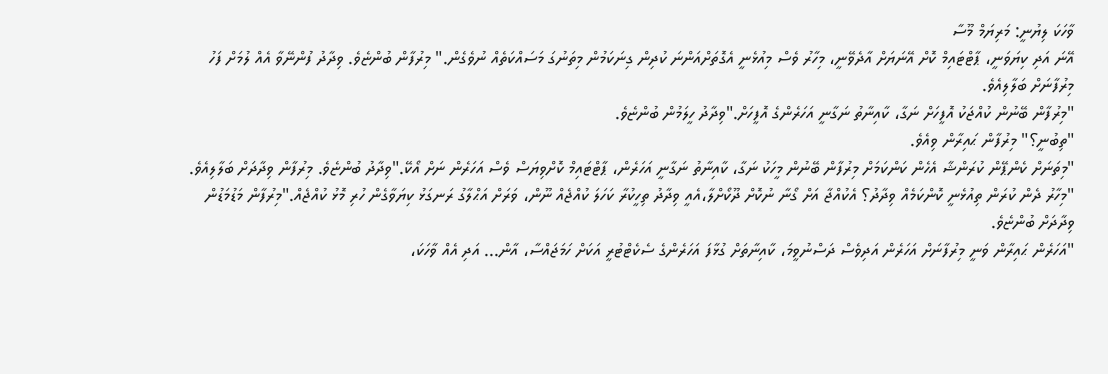ވާހަކަ ލިޔުނީ: މަރިޔަމް މޫސާ
އޭނަ އަދި ކިޔަވަނީ، ޕާޓްޓައިމް ކޮށް އޭނަޔަށް އާދެވޭނީ، މިހާރު ވެސް މިއުޅެނީ އެގޮތަށްއަންނަ ކުދިން ގިނަކަމުން މިތަނުގަ މަސައްކަތެއް ނުވެގެން." މިރުފާން ބުންޏެވެ. ވިދާދު ފުންނޭވާ އެއް ލުމަށް ފަހު މިރުފާނަށް ބަލާލިއެވެ.
"މިރުފާން ބޭނުން ކުއްޖަކު އޮފީހަށް ނަގާ، ކާއިނާތު ނަގާނީ އަހަރެންގެ އޮފީހަށް."ވިދާދު ހީލަމުން ބުންޏެވެ.
"ތިބުނީ؟" މިރުފާން ޙައިރާން ވިއެވެ.
"މިތަނަށް ކެންޕޭން ކުރަންޝާ އެހެން ކަންކަމަށް މިރުފާން ބޭނުން މީހަކު ނަގާ، ކާއިނާތު ނަގާނީ އަހަރެން، ޕާޓްޓައިމް ކޮށްވިޔަސް ވެސް އަހަރެން ނަށް އޯކޭ."ވިދާދު ބުންޏެވެ. މިރުފާން ވިދާދަށް ބަލާލިއެވެ.
"މިހާރު ދެން ކުރަން ތިއުޅެނީ ކޮންކަމެއް ވިދާދު؟ އެކުއްޖާ އަށް ގޯނާ ނުކޮށް ދޫކޯށްލާ،އެއީ ވިދާދު ތިހީކުރާ ކަހަލަ ކުއްޖެއް ނޫން، ވަރަށް އަޙްލާގު ރަނގަޅު ކިޔަވާގެން ހުރި މޮޅު ކުއްޖެއް."މިރުފާން މަޑުމަޑުން ވިދާދަށް ބުންޏެވެ.
"އަހަރެން ޙައިރާން ވަނީ މިރުފާނަށް އަހަރެން އަދިވެސް ދަސްނުވީމަ، ކާއިނާތަށް ގުޅާފަ އަހަރެންގެ ސެކެޓްޓުރީ އަކަށް ހަމަޖައްސާ، އާން... އަދި އެއް ވާހަކަ،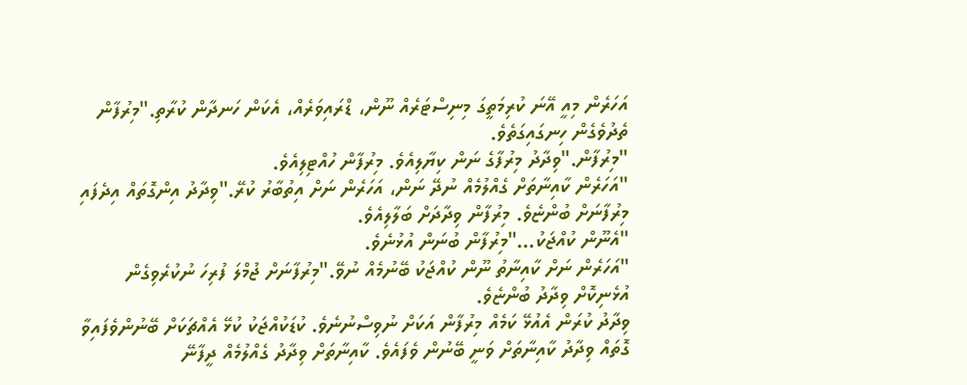އަހަރެން މިއީ އޭނަ ކުރިމަތީގަ މިނިސްޓަރެއް ނޫން، ޑްރައިވަރެއް، އެކަން ހަނދާން ކުރާތި."މިރުފާން ތެދުވެގެން ހިނގައިގަތެވެ.
"މިރުފާން."ވިދާދު މިރުފާގެ ނަން ކިޔާލިއެވެ. މިރުފާން ހުއްޓިލިއެވެ.
"އަހަރެން ކާއިނާތަށް ގެއްލުމެއް ނުދޭ ނަން، އަހަރެން ނަށް އިތުބާރު ކުރޭ."ވިދާދު އިންގޮތައް އިދެފައި މިރުފާނަށް ބުންޏެވެ. މިރުފާން ވިދާދަށް ބަލާލިއެވެ.
"އެނޫން ކުއްޖަކު..."މިރުފާން ބުނަން އުޅުނެވެ.
"އަހަރެން ނަށް ކާއިނާތު ނޫން ކުއްޖަކު ބޭނުމެއް ނުވޭ."މިރުފާނަށް ޖުމްލަ ފުރިހަ ނުކުރެވިގެން އުޅެނިކޮށް ވިދާދު ބުންޏެވެ.
ވިދާދު ކުރަން އެއުޅޭ ކަމެއް މިރުފާން އަކަށް ނުވިސްނުނެވެ. ކުޑަކުއްޖަކު ކުޅޭ އެއްޗަކަށް ބޭނުންވެފައިވާ ގޮތައް ވިދާދު ކާއިނާތަށް ވަނީ ބޭނުން ވެފައެވެ. ކާއިނާތަށް ވިދާދު ގެއްލުމެއް ދީފާނޭ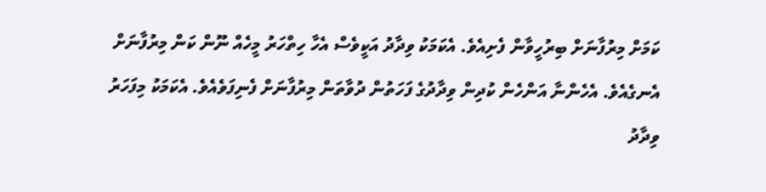ކަމަށް މިރުފާނަށް ބިރުހީވާން ފެށިއެވެ. އެކަމަކު ވިދާދު އަކީވެސް އެހާ ހިތްހަރު މީހެއް ނޫން ކަން މިރުފާނަށް އެނގެއެވެ. އެހެންނާ އަންހެން ކުދިން ވިދާދުގެ ފަހަތުން ދުވާތަން މިރުފާނަށް ފެނިފަވެއެވެ. އެކަމަކު މިފަހަރު ވިދާދު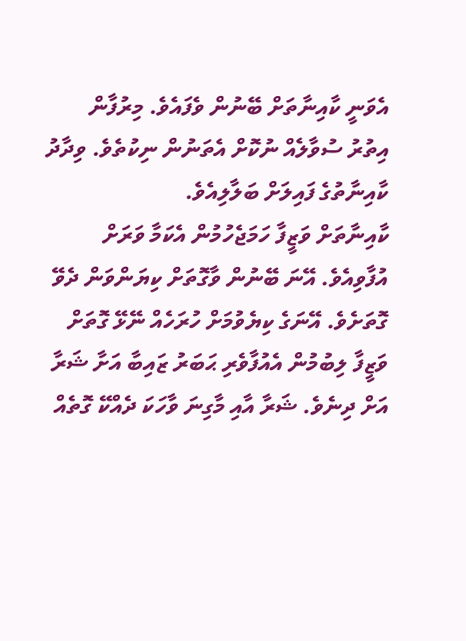އެވަނީ ކާއިނާތަށް ބޭނުން ވެފައެވެ. މިރުފާން އިތުރު ސުވާލެއް ނުކޮށް އެތަނުން ނިކުތެވެ. ވިދާދު ކާއިނާތުގެ ފައިލަށް ބަލާލިއެވެ.
ކާއިނާތަށް ވަޒީފާ ހަމަޖެހުމުން އެކަމާ ވަރަށް އުފާވިއެވެ. އޭނަ ބޭނުން ވާގޮތަށް ކިޔަންވަން ދެވޭ ގޮތަށެވެ. އޭނަގެ ކިޔެވުމަށް ހުރަހެއް ނޭޅޭ ގޮތަށް ވަޒީފާ ލިބުމުން އެއުފާވެރި ޙަބަރު ޒައިބާ އަށާ ޝަރާ އަށް ދިނެވެ. ޝަރާ އާއި މާގިނަ ވާހަކަ ދެއްކޭ ގޮތެއް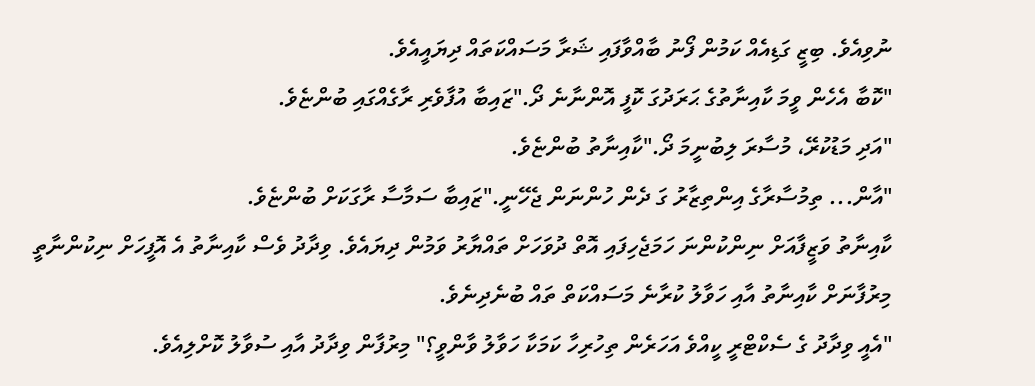ނުވިއެވެ. ބިޒީ ގަޑިއެއް ކަމުން ފޯނު ބާއްވާފައި ޝަރާ މަސައްކަތައް ދިޔައީއެވެ.
"ކޮބާ އެހެން ވީމަ ކާއިނާތުގެ ޙަރަދުގަ ކޮފީ އޮންނާނެ ދޯ."ޒައިބާ އުފާވެރި ރާގެއްގައި ބުންޏެވެ.
"އަދި މަޑުކުރޭ، މުސާރަ ލިބުނީމަ ދޯ."ކާއިނާތު ބުންޏެވެ.
"އާން... ތިމުސާރާގެ އިންތިޒާރު ގަ ދެން ހުންނަން ޖެހޭނީ."ޒައިބާ ސަމާސާ ރާގަކަށް ބުންޏެވެ.
ކާއިނާތު ވަޒީފާއަށް ނިންކުންނަ ހަމަޖެހިފައި އޮތް ދުވަހަށް ތައްޔާރު ވަމުން ދިޔައެވެ. ވިދާދު ވެސް ކާއިނާތު އެ އޮފީހަށް ނިކުންނާތީ މިރުފާނަށް ކާއިނާތު އާއި ހަވާލު ކުރާނެ މަސައްކަތް ތައް ބުނެދިނެވެ.
"އެއީ ވިދާދު ގެ ސެކްޓްރީ ކީއްވެ އަހަރެން ތިހުރިހާ ކަމަކާ ހަވާލު ވާންވީ؟" މިރުފާން ވިދާދު އާއި ސުވާލު ކޮށްލިއެވެ.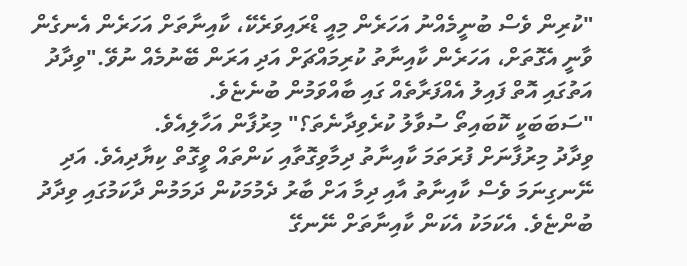"ކުރިން ވެސް ބުނީމެއްނު އަހަރެން މިއީ ޑްރައިވަރެކޭ، ކާއިނާތަށް އަހަރެން އެނގެން ވާނީ އެގޮތަށް، އަހަރެން ކާއިނާތު ކުރިމައްޗަށް އަދި އަރަން ބޭނުމެއް ނުވޭ."ވިދާދު އަތުގައި އޮތް ފައިލު އެއްފަރާތެއް ގައި ބާއްވަމުން ބުނެޏެވެ.
"ސަބަބަކީ ކޮބައިތޯ ސުވާލު ކުރެވިދާނެތަ؟" މިރުފާން އަހާލިއެވެ.
ވިދާދު މިރުފާނަށް ފުރަތަމަ ކާއިނާތު ދިމާވިގޮތާއި ކަންތައް ވީގޮތް ކިޔާދިއެވެ. އަދި ނޭނގިނަމަ ވެސް ކާއިނާތު އާއި ދިމާ އަށް ބާރު ދެމުމަކުން ދަމަމުން ދާކަމުގައި ވިދާދު ބުންޏެވެ. އެކަމަކު އެކަން ކާއިނާތަށް ނޭނގޭ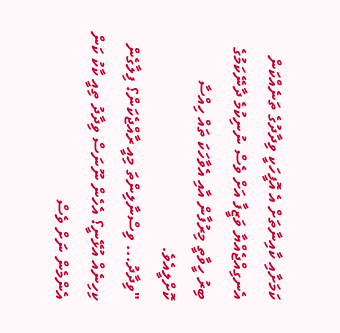ކަމަށާއި ކާއިނާތަށް އެ އޮފީހަކީ ވިދާދުގެ ތަނެއްކަން އެނގިއްޖެއްޔާ ވަޒީފާ އަށް ވެސް ނުނިކުމެ ދާނޭކަމުގެ ބިރު ހީވާތީ މިރުފާން އާއި އެވާހަކަ ތައް ހިއްސާ ކޮށްލީއެވެ.
"ވިދާދު... ވިސްނާލިންތަ މިއީ ރާއްޖެކަން؟ ފިލާގެން ކިހިނެއް އުޅޭނީ؟ އެހެން ނޫނަސް ވިދާދު ތިއީ ކާކު ކަން އެންމެން ނަށް ވެސް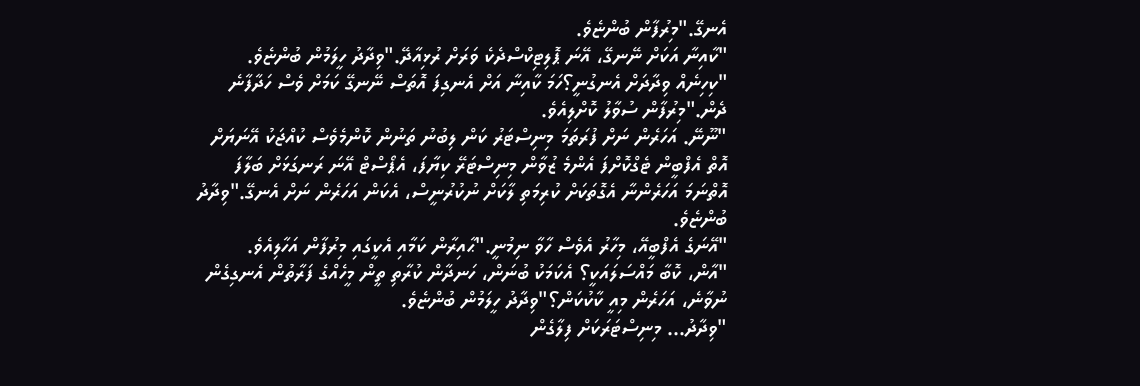އެނގޭ."މިރުފާން ބުންޏެވެ.
"ކާއިނާ އަކަށް ނޭނގޭ، އޭނަ ޕޮލިޓިކްސްދެކެ ވަރަށް ރުޅިއާދޭ."ވިދާދު ހީލަމުން ބުންޏެވެ.
"ކިހިނެއް ވިދާދަށް އެނގުނީ؟ހަމަ ކާއިނާ އަށް އެނގިފަ އޮތަސް ނޭނގޭ ކަމަށް ވެސް ހަދާފާނެ ދެން."މިރުފާން ސުވާލު ކޮށްލިއެވެ.
"ނޫނޭ. އަހަރެން ނަށް ފުރަތަމަ މިނިސްޓަރު ކަން ލިބުނު ތަނުން ކޮންމެވެސް ކުއްޖަކު އޭނަޔަށް އޮތް އެފްބީން ޓެގްކޮށްފަ އެންމެ ޒުވާން މިނިސްޓަރޭ ކިޔާފަ، އެޕޯސްޓް އޭނަ ރަނގަޅަށް ބަލާފަ އޮތްނަމަ އަހަރެންނާ އެގޮތަކަށް ކުރިމަތި ލާކަށް ނުކުރުނީސް، އެކަން އަހަރެން ނަށް އެނގޭ."ވިދާދު ބުންޏެވެ.
"އޭނަގެ އެފްބީއޭ، މިހާރު އެވެސް ހާވާ ނިމުނީ."ޙާއިރާން ކަމާއި އެކީގައި މިރުފާން އަހާލިއެވެ.
"އާން، ކޮބާ މައްސަލައަކީ؟ އެކަމަކު ބުނަން، ހަނދާން ކުރާތި ތީން މީހެއްގެ ފަރާތުން އެނގިގެން ނުވާނެ، އަހަރެން މިއީ ކާކުކަން؟"ވިދާދު ހީލަމުން ބުންޏެވެ.
"ވިދާދު... މިނިސްޓަރަކަށް ފިލާގެން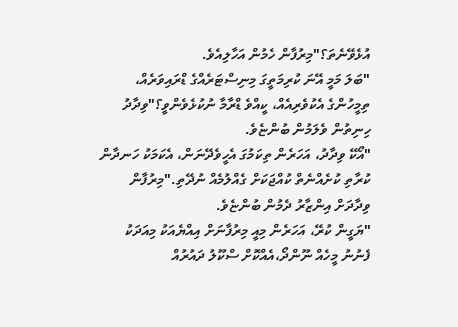އުޅެވޭނެތަ؟"މިރުފާން ހެމުން އަހާލިއެވެ.
"ބަލަ މަމީ އޭނަ ކުރިމަތީގަ މިނިސްޓަރެއްގެ ޑްރައިވަރެއް، ތިމީހުންގެ އެކުވެރިއެއް، ކީއްވެ ޑްރާމާ ނުކުޅެވެންވީ؟"ވިދާދު ހިނިތުން ވެލަމުން ބުންޏެވެ.
"އޯކޭ ވިދާދު، އަހަރެން ތިކަމުގަ އެހީވެދޭނަން، އެކަމަކު ހަނދާން ކުރާތި ކުށެއްނެތް ކުއްޖަކަށް ގެއްލުމެއް ނުދޭތި."މިރުފާން ވިދާދަށް އިންޒާރު ދެމުން ބުންޏެވެ.
"ޔަގީން ކުރޭ، އަހަރެން މިއީ މިރުފާނަށް އިއްޔެއަކު މިއަދަކު ފެނުނު މީހެއް ނޫންދޯ،އެއްކޮށް ސްކޫލު ދައުރުއް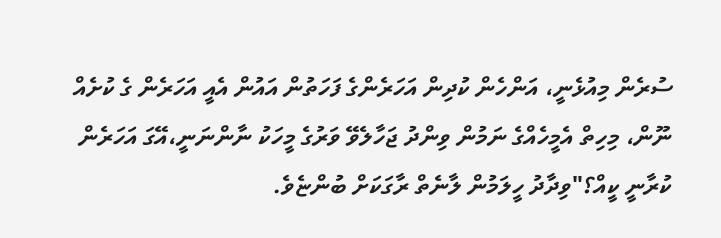ސުރެން މިއުޅެނީ، އަންހެން ކުދިން އަހަރެންގެ ފަހަތުން އައުން އެއީ އަހަރެން ގެ ކުށެއް ނޫން، މިހިތް އެމީހެއްގެ ނަމުން ވިންދު ޖަހާލެވޭ ވަރުގެ މީހަކު ނާންނަނީ،އޭގަ އަހަރެން ކުރާނީ ކީއް؟"ވިދާދު ހީލަމުން ލާނެތް ރާގަކަށް ބުންޏެވެ.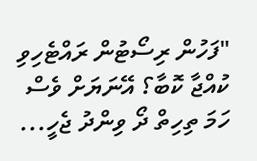"ފަހުން ރިސޯޓުން ރައްޓެހިވި ކުއްޖާ ކޮބާ؟ އޭނަޔަށް ވެސް ހަމަ ތިހިތް ދޯ ވިންދު ޖެހީ...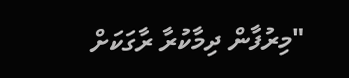"މިރުފާން ދިމާކުރާ ރާގަކަށް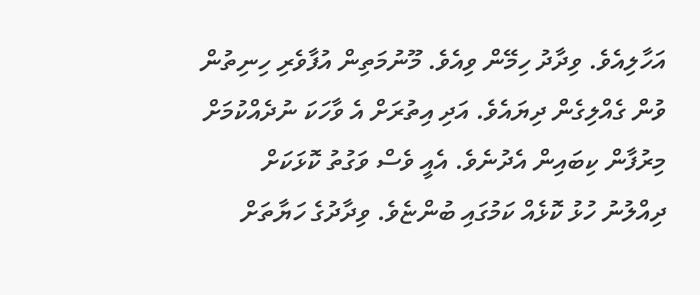އަހާލިއެވެ. ވިދާދު ހިމޭން ވިއެވެ. މޫނުމަތިން އުފާވެރި ހިނިތުން ވުން ގެއްލިގެން ދިޔައެވެ. އަދި އިތުރަށް އެ ވާހަކަ ނުދެއްކުމަށް މިރުފާން ކިބައިން އެދުނެވެ. އެއީ ވެސް ވަގުތު ކޮޅަކަށް ދިއްލުނު ހުޅު ކޮޅެއް ކަމުގައި ބުންޏެވެ. ވިދާދުގެ ހަޔާތަށް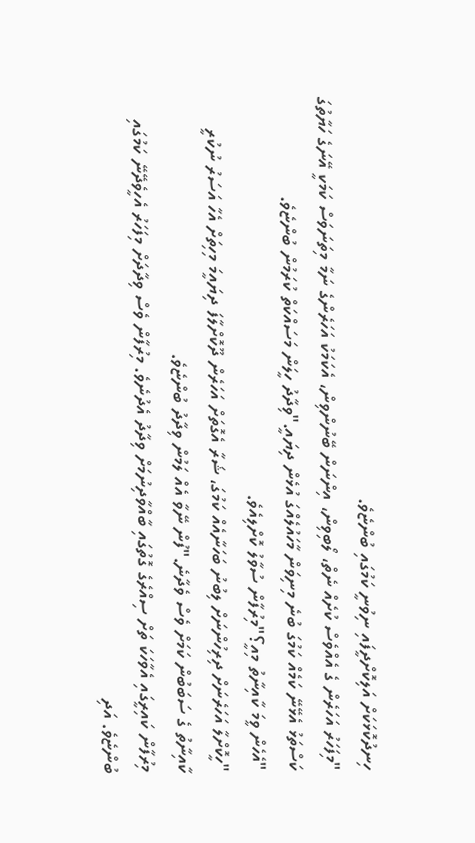ހިނދުކޮޅަކަށް އަލިކޮށްދީފައި ނިވުނީ ކަމުގައި ބުންޏެވެ.
"މިފަހަރު އަހަރެން ގެ އެއްވެސް ކުށެއް ނެތް، ލޯބިވިން، އިންނަން ބޭނުންވިން، އެކަމަކު އަހަރެންގެ ނަމާ މިތަނަވަސް ކަމަކީ އޭނަގެ ހަޔާތުގަ ކަސްތަޅު އެޅޭނޭ ކަމެއް ކަމުގަ ބުނެ މިނިވަން މާހައުލެއްގަ އުޅެން ދިޔައީ."ވިދާދު ހީލަން މަސައްކަތް ކުރަމުން ބުންޏެވެ.
"އެހެން ވީމަ ކާއިނާތު މިއީ؟"މިރުފާން ސުވާލު ކޮށްލިއެވެ.
"ހީކޮށްލާ އަހަރެނަށް ދިރިހުންނަށް ލިބުނު ބަހަނާއެއް ކަމުގަ، ޝަރާ އެގޮތަށް އަހަރެން ދޫކޮށްލާފަ ދިޔައީމަ މިހިތަށް އެހާ އަސަރު ނުކުރީ ކާއިނާތު ގެ ސަބަބުން ކަމަށް ވެސް ވެދާނެ."ފުން ނޭވާ އެއް ލަމުން ވިދާދު ބުންޏެވެ.
މިރުފާން ކައިރީގައި އެވާހަކަ ތަށް ސިއްރެގެ ގޮތުގައި ބާއްވާދިނުމަށް ވިދާދު އެދުނެވެ. މިރުފާން ވެސް ވިދާދަށް މިފަހަރު އެހީވެދޭނޭ ކަމުގައި ބުންޏެވެ. އަދި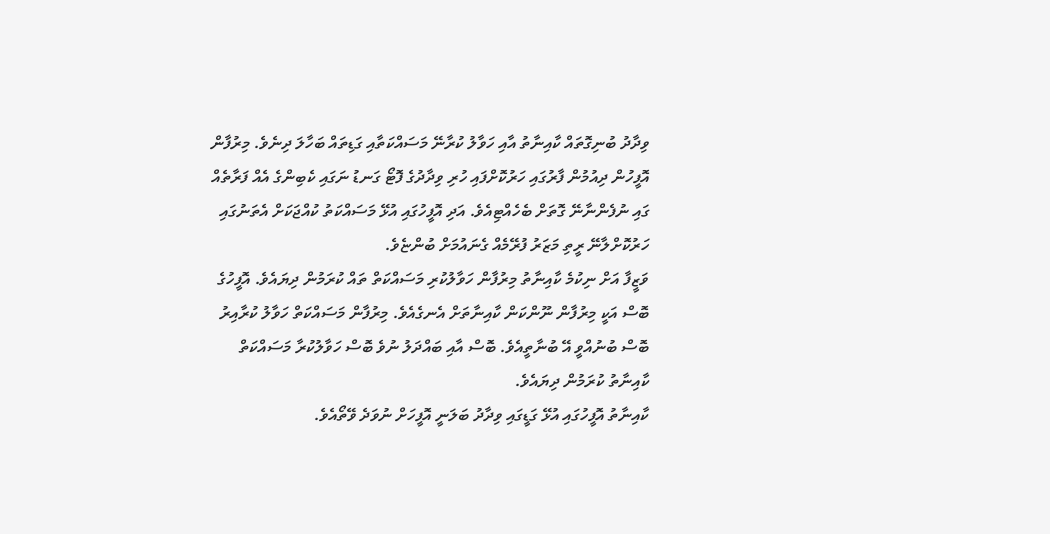ވިދާދު ބުނިގޮތައް ކާއިނާތު އާއި ހަވާލު ކުރާނޭ މަސައްކަތާއި ގަޑިތައް ބަހާލަ ދިނެވެ. މިރުފާން އޮފީހުން ދިއުމުން ފާރުގައި ހަރުކޮށްފައި ހުރި ވިދާދުގެ ފޮޓޯ ގަނޑު ނަގައި ކެބިންގެ އެއް ފަރާތެއް ގައި ނުފެންނާނޭ ގޮތަށް ބެހެއްޓިއެވެ. އަދި އޮފީހުގައި އުޅޭ މަސައްކަތު ކުއްޖަކަށް އެތަނުގައި ހަރުކޮށްލާނޭ ރީތި މަޒަރު ފުރޭމެއް ގެނައުމަށް ބުންޏެވެ.
ވަޒީފާ އަށް ނިކުމެ ކާއިނާތު މިރުފާން ހަވާލުކުރި މަސައްކަތް ތައް ކުރަމުން ދިޔައެވެ. އޮފީހުގެ ބޮސް އަކީ މިރުފާން ނޫންކަން ކާއިނާތަށް އެނގެއެވެ. މިރުފާން މަސައްކަތް ހަވާލު ކުރާއިރު ބޮސް ބުނުއްވީ އޭ ބުނާތީއެވެ. ބޮސް އާއި ބައްދަލު ނުވެ ބޮސް ހަވާލުކުރާ މަސައްކަތް ކާއިނާތު ކުރަމުން ދިޔައެވެ.
ކާއިނާތު އޮފީހުގައި އުޅޭ ގަޑީގައި ވިދާދު ބަލަނީ އޮފީހަށް ނުވަދެ ވޭތޯއެވެ.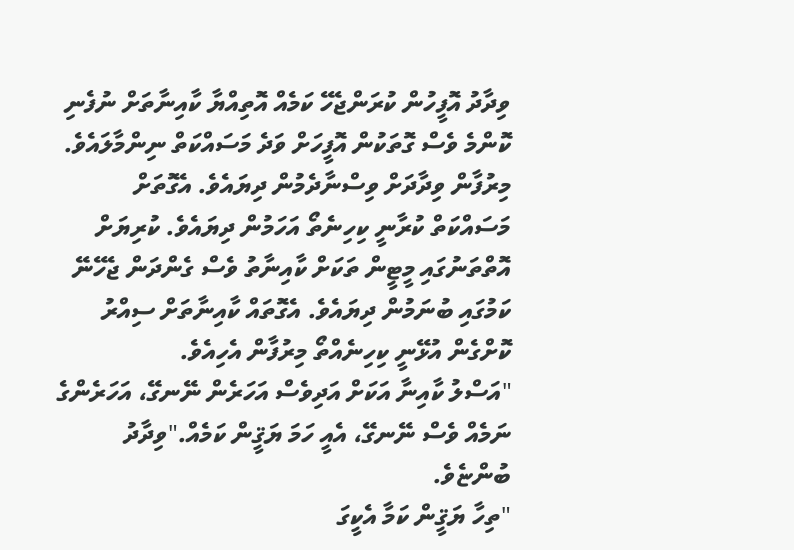ވިދާދު އޮފީހުން ކުރަންޖެހޭ ކަމެއް އޮތިއްޔާ ކާއިނާތަށް ނުފެނި ކޮންމެ ވެސް ގޮތަކުން އޮފީހަށް ވަދެ މަސައްކަތް ނިންމާލައެވެ.
މިރުފާން ވިދާދަށް ވިސްނާދެމުން ދިޔައެވެ. އެގޮތަށް މަސައްކަތް ކުރާނީ ކިހިނެތޯ އަހަމުން ދިޔައެވެ. ކުރިޔަށް އޮތްތަނުގައި މީޓީން ތަކަށް ކާއިނާތު ވެސް ގެންދަން ޖެހޭނޭ ކަމުގައި ބުނަމުން ދިޔައެވެ. އެގޮތައް ކާއިނާތަށް ސިއްރު ކޮށްގެން އުޅޭނީ ކިހިނެއްތޯ މިރުފާން އެހިއެވެ.
"އަސްލު ކާއިނާ އަކަށް އަދިވެސް އަހަރެން ނޭނގޭ، އަހަރެންގެ ނަމެއް ވެސް ނޭނގޭ، އެއީ ހަމަ ޔަޤީން ކަމެއް."ވިދާދު ބުންޏެވެ.
"ތިހާ ޔަޤީން ކަމާ އެކީގަ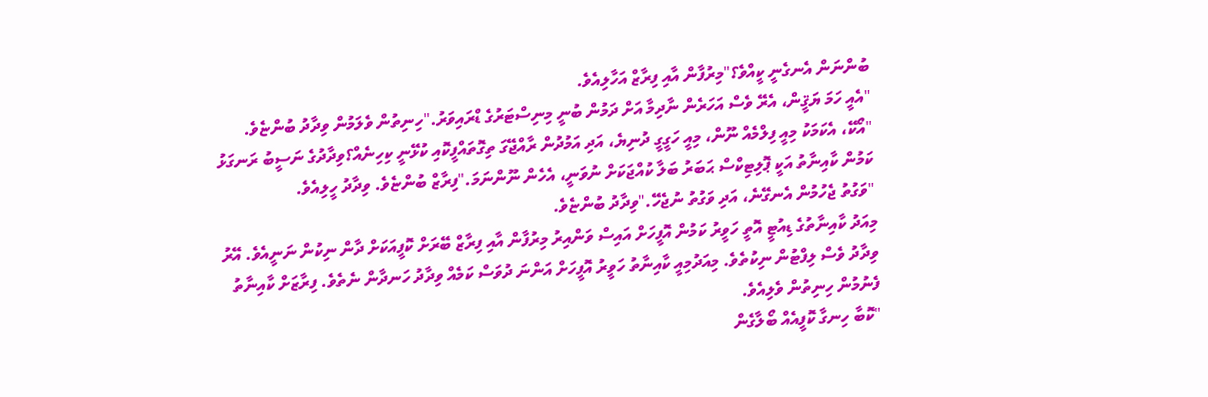ބުންނަން އެނގެނީ ކީއްވެ؟"މިރުފާން އާއި ފިރާޒް އަހާލިއެވެ.
"އެއީ ހަމަ ޔަޤީން، އެރޭ ވެސް އަހަރެން ނާދިމާ އަށް ދަމުން ބުނީ މިނިސްޓަރުގެ ޑްރައިވަރު."ހިނިތުން ވެލަމުން ވިދާދު ބުންޏެވެ.
"އޯކޭ، އެކަމަކު މިއީ ފިލްމެއް ނޫން، މިއީ ހަގީގީ ދުނިޔެ، އަދި އަމުދުން ރާއްޖޭގަ ތިގޮތައްފީކޮއި ކުޅޭނީ ކިހިނެއް؟ވިދާދުގެ ނަސީބު ރަނގަޅު ކަމުން ކާއިނާތު އަކީ ޕޮލިޓިކްސް ޙަބަރު ބަލާ ކުއްޖަކަށް ނުވަނީ، އެހެން ނޫންނަމަ."ފިރާޒް ބުންޏެވެ. ވިދާދު ހީލިއެވެ.
"ވަގުތު ޖެހުމުން އެނގޭނެ، އަދި ވަގުތު ނުޖެހޭ."ވިދާދު ބުންޏެވެ.
މިއަދު ކާއިނާތުގެ ޑިއުޓީ އޮތީ ހަވީރު ކަމުން އޮފީހަށް އައިސް ވަންއިރު މިރުފާން އާއި ފިރާޒް ބޭރަށް ކޮފީއަކަށް ދާން ނިކުން ނަނީއެވެ. އޭރު ވިދާދު ވެސް ލިފްޓުން ނިކުތެވެ. މިއަދުމިއީ ކާއިނާތު ހަވީރު އޮފީހަށް އަންނަ ދުވަސް ކަމެއް ވިދާދު ހަނދާން ނެތެވެ. ފިރާޒަށް ކާއިނާތު ފެނުމުން ހިނިތުން ވެލިއެވެ.
"ކޮބާ ހިނގާ ކޮފީއެއް ބޯލާގެން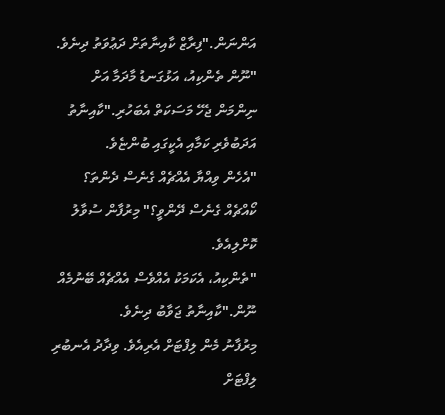އަންނަން."ފިރާޒް ކާއިނާތަށް ދަޢުވަތު ދިނެވެ.
"ނޫން ތެންކިއު، އަޅުގަނޑު މާދަމާ އަށް ނިންމަން ޖެހޭ މަސަކަތް އެބަހުރި."ކާއިނާތު އަދަބުވެރި ކަމާއި އެކީގައި ބުންޏެވެ.
"އެހެން ވިއްޔާ އެއްޗެއް ގެނެސް ދެންތަ؟ ކޯއްޗެއް ގެނެސް ދޭންވީ؟" މިރުފާން ސުވާލު ކޮށްލިއެވެ.
"ތެންކިއު، އެކަމަކު އެއްވެސް އެއްޗެއް ބޭނުމެއް ނޫން."ކާއިނާތު ޖަވާބު ދިނެވެ.
މިރުފާނު މެން ލިފްޓަށް އެރިއެވެ. ވިދާދު އެނބުރި ލިފްޓަށް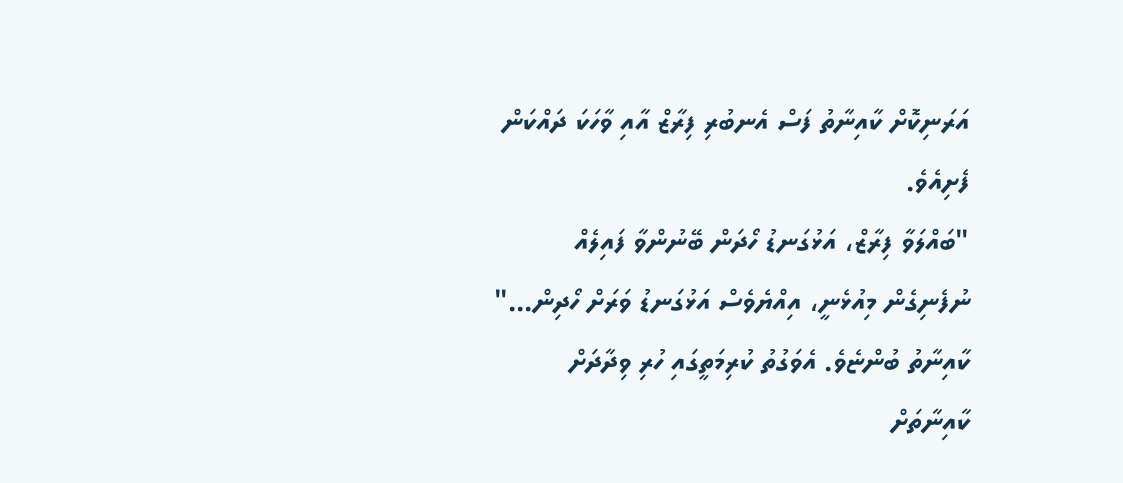އަރަނިކޮށް ކާއިނާތު ފަސް އެނބުރި ފިރާޒް އާއި ވާހަކަ ދައްކަން ފެށިއެވެ.
"ބައްލަވާ ފިރާޒް، އަޅުގަނޑު ހޯދަން ބޭނުންވާ ފައިލެއް ނުފެނިގެން މިއުޅެނީ، އިއްޔެވެސް އަޅުގަނޑު ވަރަށް ހޯދިން..." ކާއިނާތު ބުންޏެވެ. އެވަގުތު ކުރިމަތީގައި ހުރި ވިދާދަށް ކާއިނާތަށް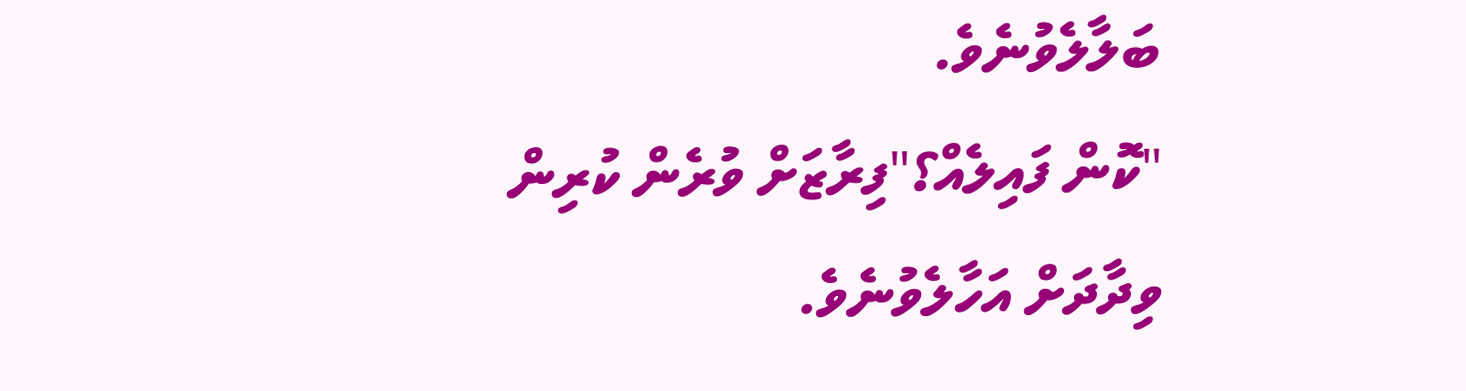ބަލާލެވުނެވެ.
"ކޮން ފައިލެއް؟"ފިރާޒަށް ވުރެން ކުރިން ވިދާދަށް އަހާލެވުނެވެ.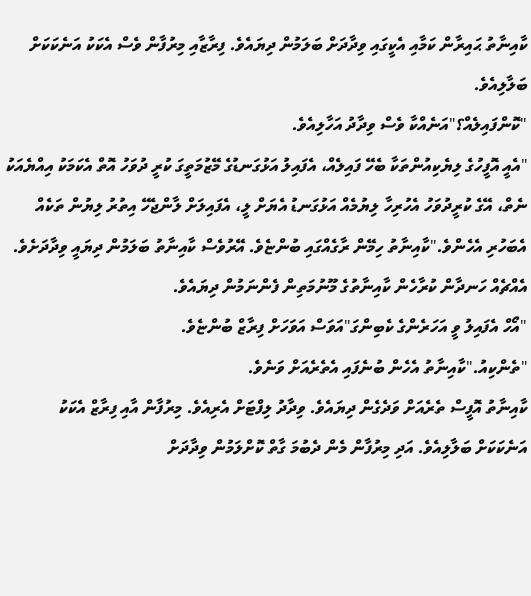ކާއިނާތު ޙައިރާން ކަމާއި އެކީގައި ވިދާދަށް ބަލަމުން ދިޔައެވެ. ފިރާޒާއި މިރުފާން ވެސް އެކަކު އަނެކަކަށް ބަލާލިއެވެ.
"ކޮންފައިލެއް؟"އަނެއްކާ ވެސް ވިދާދު އަހާލިއެވެ.
"އެއީ އޮފީހުގެ ލިޔެކިއުންތަކާ ބެހޭ ފައިލެއް، އެފައިލު އަޅުގަނޑުގެ މޭޒުމަތީގަ ކުރީ ދުވަހު އޮތް އެކަމަކު އިއްޔެއަކު ނެތް، އޭގެ ކުރީދުވަހު އެހުރިހާ ލިޔުމެއް އަޅުގަނޑު އެޔަށް ލީ، އެފައިލަށް ލާންޖެހޭ އިތުރު ލިޔުން ތަކެއް އެބަހުރި އެހެންވެ."ކާއިނާތު ހިމޭން ރާގެއްގައި ބުންޏެވެ. އޭރުވެސް ކާއިނާތު ބަލަމުން ދިޔައީ ވިދާދަށެވެ. އެއްޗެއް ހަނދާން ކުރާހެން ކާއިނާތުގެ މޫނުމަތިން ފެންނަމުން ދިޔައެވެ.
"އޯހް އެފައިލު ވީ އަހަރެންގެ ކެބިންގަ"އަވަސް އަވަހަށް ފިރާޒް ބުންޏެވެ.
"ތެންކިއު."ކާއިނާތު އެހެން ބުނެފައި އެތެރެއަށް ވަނެވެ.
ކާއިނާތު އޮފީސް ތެރެއަށް ވަދެގެން ދިޔައެވެ. ވިދާދު ލިފްޓަށް އެރިއެވެ. މިރުފާން އާއި ފިރާޒް އެކަކު އަނެކަކަށް ބަލާލިއެވެ. އަދި މިރުފާން މެން ދެބުމަ ގާތް ކޮށްލަމުން ވިދާދަށް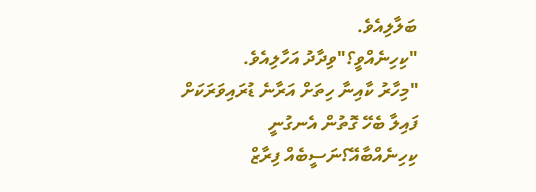ބަލާލިއެވެ.
"ކިހިނެއްވީ؟"ވިދާދު އަހާލިއެވެ.
"މިހާރު ކާއިނާ ހިތަށް އަރާނެ ޑުރައިވަރަކަށް ފައިލާ ބެހޭ ގޮތުން އެނގުނީ ކިހިނެއްބާއޭ؟ނަސީބެއް ފިރާޒް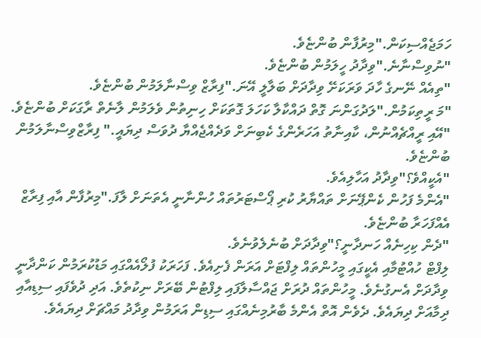ހަމަޖެއްސިކަން."މިރުފާން ބުންޏެވެ.
"ނުވިސްނާނެ."ވިދާދު ހީލަމުން ބުންޏެވެ.
"ތިއެއް ނޭނގެ ހާދަ ވަރަކަށޭ ވިދާދަށް ބަލާލީ އޭނަ."ފިރާޒް ވިސްނާލަމުން ބުންޏެވެ.
"މަ ރީތިކަމުން."ލަދުގަންނަ ގޮތް ދައްކާލާ ކަހަލަ ގޮތަކަށް ހިނިތުން ވެލަމުން ލާނެތް ރާގަކަށް ބުންޏެވެ.
"އޭއި ރީއްޗެއްނުން، ކާއިނާތު އަހަރެންގެ ކެބިނަށް ވަދެއްޖެއްޔާ ދުވަސް ދިޔައީ." ފިރާޒްވިސްނާލަމުން ބުންޏެވެ.
"އެކީއްވެ؟"ވިދާދު އަހާލިއެވެ.
"އެންމެ ފަހުން ކެންޕޭނަށް ތައްޔާރު ކުރި ޕޯސްޓަރުތައް ހުންނާނީ އެތަނަށް ލާފަ."މިރުފާން އާއި ފިރާޒް އެއްފަހަރާ ބުންޏެވެ.
"ދެން ކިހިނެއް ހަނދާނީ؟"ވިދާދަށް ބުނެލެވުނެވެ.
ލިފްޓް ހުއްޓުމާއި އެކީގައި މީހުންތައް ލިފްޓަށް އަރަން ފެށިއެވެ. ފަހަރަކު ފުލޯއެއްގައި މަޑުކުރަމުން ކަންދާނީ ވިދާދަށް އެނގުނެވެ. މީހުންތައް ދުރަށް ޖައްސާލާފައި ލިފްޓުން ބޭރަށް ނިކުތެވެ. އަދި ދުވެފައި ސިޑިއާއި ދިމާއަށް ދިޔައެވެ. ދެވެން އޮތް އެންމެ ބާރުމިނެއްގައި ސިޑިން އަރަމުން ވިދާދު މައްޗަށް ދިޔައެވެ.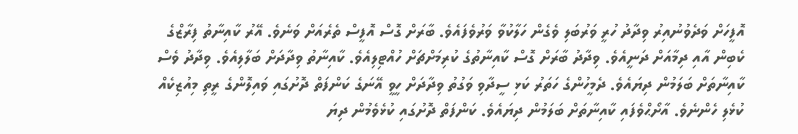އޮފީހަށް ވަދެވުނުއިރު ވިދާދު ހުރީ ވަރުބަލި ވެގެން ހަލާކުވާ ވަރުވެފައެވެ. ބާރަށް ގޮސް އޮފީސް ތެރެއަށް ވަނެވެ. އޭރު ކާއިނާތު ފިރާޒްގެ ކެބިން އާއި ދިމާއަށް ދަނީއެވެ. ވިދާދު ބާރަށް ގޮސް ކާއިނާތުގެ ކުރިމަށްޗަށް ހުއްޓިލިއެވެ. ކާއިނާތު ވިދާދަށް ބަލާލިއެވެ. ވިދާދު ވެސް ކާއިނާތަށް ބަލަމުން ދިޔައެވެ. ދެމީހުންގެ ހަތަރު ކަޅި ސީދާވި ވަގުތު ވިދާދަށް ހީވީ އޭނަގެ ކަންފަތް ދޮށުގައި ވައިލޮންގެ ރީތި މިއުޒިކެއް ކުޅެލި ހެންނެވެ. އާށޯޙްވެފައި ކާއިނާތަށް ބަލަމުން ދިޔައެވެ. ކަންފަތް ދޮށުގައި ކުޅެވެމުން ދިޔަ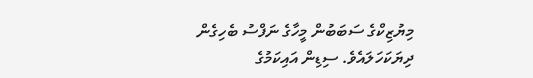މިޔުޒިކްގެ ސަބަބުން މީހާގެ ނަފްސު ބެހިގެން ދިޔަކަހަލައެވެ. ސިޑިން އައިކަމުގެ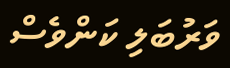ވަރުބަލި ކަންވެސް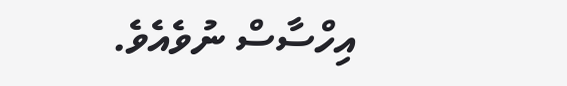އިހްސާސް ނުވެއެވެ.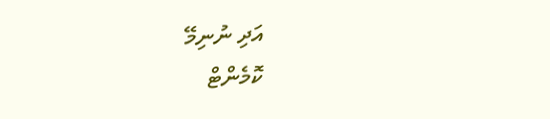އަދި ނުނިމޭ
ކޮމެންޓް